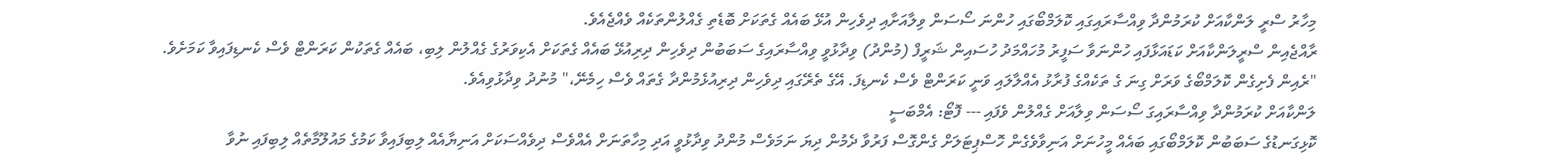މިހާރު ސްރީ ލަންކާއަށް ކުރަމުންދާ ވިއްސާރައިގައި ކޮލަމްބޯގައި ހުންނަ ސޯސަން ވިލާއަށާއި ދިވެހިން އުޅޭ ބައެއް ގެތަކަށް ބޮޑެތި ގެއްލުންތަކެއް ވެއްޖެއެވެ.
ރާއްޖެއިން ސްރީލަންކާއަށް ކަޑައަޅާފައި ހުންނަވާ ސަފީރު މުހައްމަދު ހުސައިން ޝަރީފް (މުންދު) ވިދާޅުވީ ވިއްސާރައިގެ ސަބަބުން ދިވެހިން ދިރިއުޅޭ ބައެއް ގެތަކަށް އެކިވަރުގެ ގެއްލުން ލިބި، ބައެއް ގެތަކުން ކަރަންޓް ވެސް ކެނޑިފައިވާ ކަމަށެވެ.
"ރެއިން ފެށިގެން ކޮލަމްބޯގެ ވަރަށް ގިނަ ގެ ތަކެއްގެ ފުރާޅު އެއްލާލައި ވަނީ ކަރަންޓް ވެސް ކެނޑިފަ. އޭގެ ތެރޭގައި ދިވެހިން ދިރިއުޅެމުންދާ ގެތައް ވެސް ހިމެނޭ،" މުނުދު ވިދާޅުވިއެވެ.
ލަންކާއަށް ކުރަމުންދާ ވިއްސާރައިގަ ސޯސަން ވިލާއަށް ގެއްލުން ވެފައި --- ފޮޓޯ: އެމްބަސީ
ކޮޅިގަނޑުގެ ސަބަބުން ކޮލަމްބޯގައި ބައެއް މީހުނަށް އަނިވާވެގެން ހޮސްޕިޓަލަށް ގެންގޮސް ފަރުވާ ދެމުން ދިޔަ ނަމަވެސް މުންދު ވިދާޅުވީ އަދި މިހާތަނަށް އެއްވެސް ދިވެއްސަކަށް އަނިޔާއެއް ލިބިފައިވާ ކަމުގެ މައުލޫމާތެއް ލިބިފައި ނުވާ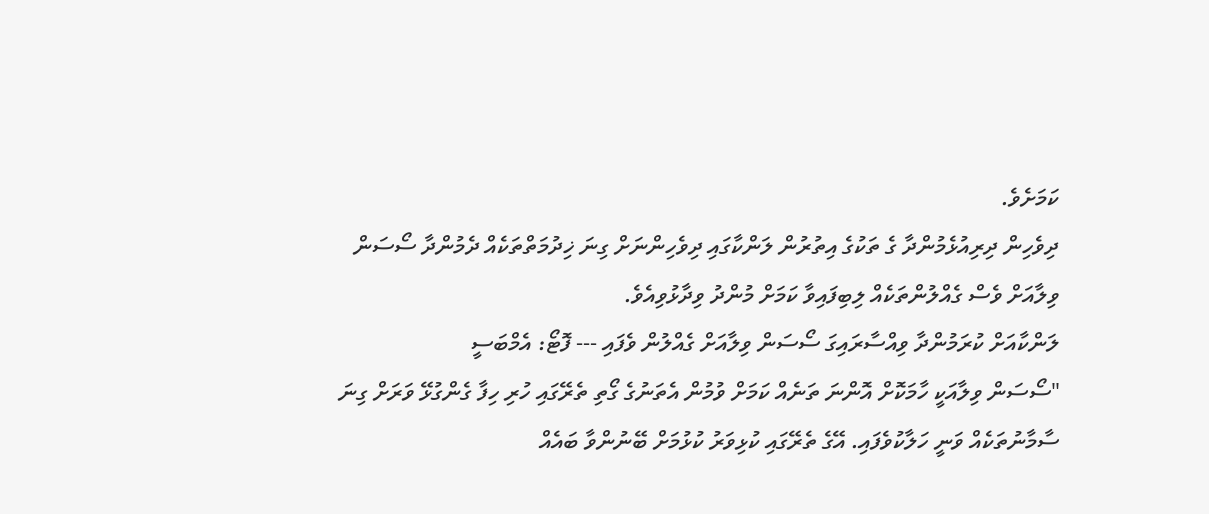ކަމަށެވެ.
ދިވެހިން ދިރިއުޅެމުންދާ ގެ ތަކުގެ އިތުރުން ލަންކާގައި ދިވެހިންނަށް ގިނަ ޚިދުމަތްތަކެއް ދެމުންދާ ސޯސަން ވިލާއަށް ވެސް ގެއްލުންތަކެއް ލިބިފައިވާ ކަމަށް މުންދު ވިދާޅުވިއެވެ.
ލަންކާއަށް ކުރަމުންދާ ވިއްސާރައިގަ ސޯސަން ވިލާއަށް ގެއްލުން ވެފައި --- ފޮޓޯ: އެމްބަސީ
"ސޯސަން ވިލާއަކީ ހާމަކޮށް އޮންނަ ތަނެއް ކަމަށް ވުމުން އެތަނުގެ ގޯތި ތެރޭގައި ހުރި ހިފާ ގެންގުޅޭ ވަރަށް ގިނަ ސާމާނުތަކެއް ވަނީ ހަލާކުވެފައި. އޭގެ ތެރޭގައި ކުޅިވަރު ކުޅުމަށް ބޭނުންވާ ބައެއް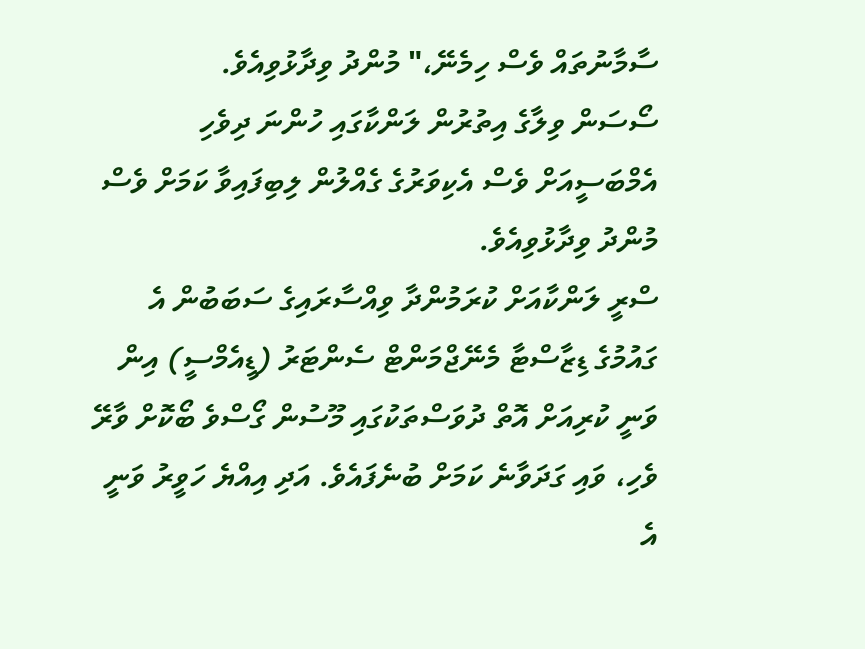ސާމާނުތައް ވެސް ހިމެނޭ،" މުންދު ވިދާޅުވިއެވެ.
ސޯސަން ވިލާގެ އިތުރުން ލަންކާގައި ހުންނަ ދިވެހި އެމްބަސީއަށް ވެސް އެކިވަރުގެ ގެއްލުން ލިބިފައިވާ ކަމަށް ވެސް މުންދު ވިދާޅުވިއެވެ.
ސްރީ ލަންކާއަށް ކުރަމުންދާ ވިއްސާރައިގެ ސަބަބުން އެ ގައުމުގެ ޑިޒާސްޓާ މެނޭޖްމަންޓް ސެންޓަރު (ޑީއެމްސީ) އިން ވަނީ ކުރިއަށް އޮތް ދުވަސްތަކުގައި މޫސުން ގޯސްވެ ބޯކޮށް ވާރޭ ވެހި، ވައި ގަދަވާނެ ކަމަށް ބުނެފައެވެ. އަދި އިއްޔެ ހަވީރު ވަނީ އެ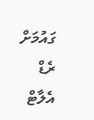ގައުމަށް ރެޑް އެލާޓް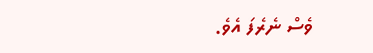ވެސް ނެރެފަ އެވެ.